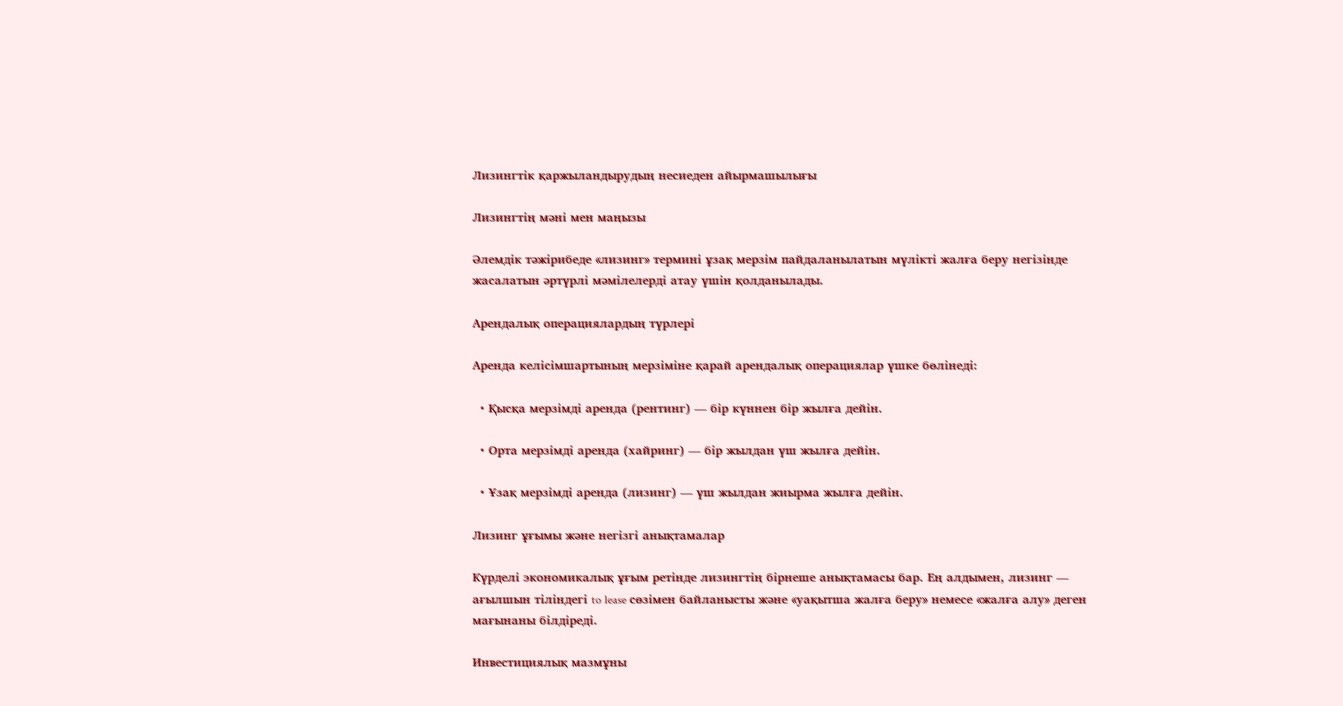Лизингтік қаржыландырудың несиеден айырмашылығы

Лизингтің мәні мен маңызы

Әлемдік тәжірибеде «лизинг» термині ұзақ мерзім пайдаланылатын мүлікті жалға беру негізінде жасалатын әртүрлі мәмілелерді атау үшін қолданылады.

Арендалық операциялардың түрлері

Аренда келісімшартының мерзіміне қарай арендалық операциялар үшке бөлінеді:

  • Қысқа мерзімді аренда (рентинг) — бір күннен бір жылға дейін.

  • Орта мерзімді аренда (хайринг) — бір жылдан үш жылға дейін.

  • Ұзақ мерзімді аренда (лизинг) — үш жылдан жиырма жылға дейін.

Лизинг ұғымы және негізгі анықтамалар

Күрделі экономикалық ұғым ретінде лизингтің бірнеше анықтамасы бар. Ең алдымен, лизинг — ағылшын тіліндегі to lease сөзімен байланысты және «уақытша жалға беру» немесе «жалға алу» деген мағынаны білдіреді.

Инвестициялық мазмұны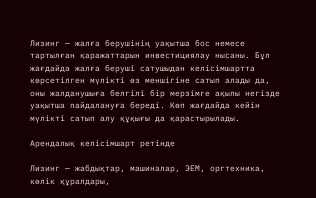Лизинг — жалға берушінің уақытша бос немесе тартылған қаражаттарын инвестициялау нысаны. Бұл жағдайда жалға беруші сатушыдан келісімшартта көрсетілген мүлікті өз меншігіне сатып алады да, оны жалданушыға белгілі бір мерзімге ақылы негізде уақытша пайдалануға береді. Көп жағдайда кейін мүлікті сатып алу құқығы да қарастырылады.

Арендалық келісімшарт ретінде

Лизинг — жабдықтар, машиналар, ЭЕМ, оргтехника, көлік құралдары,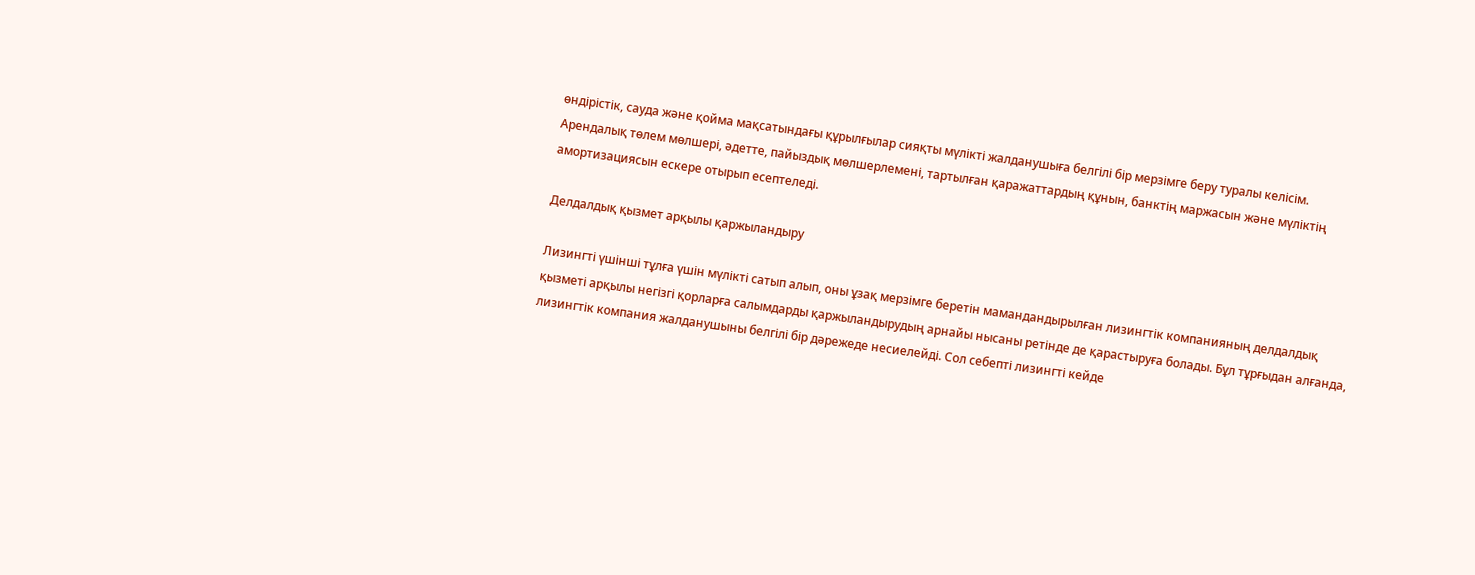өндірістік, сауда және қойма мақсатындағы құрылғылар сияқты мүлікті жалданушыға белгілі бір мерзімге беру туралы келісім. Арендалық төлем мөлшері, әдетте, пайыздық мөлшерлемені, тартылған қаражаттардың құнын, банктің маржасын және мүліктің амортизациясын ескере отырып есептеледі.

Делдалдық қызмет арқылы қаржыландыру

Лизингті үшінші тұлға үшін мүлікті сатып алып, оны ұзақ мерзімге беретін мамандандырылған лизингтік компанияның делдалдық қызметі арқылы негізгі қорларға салымдарды қаржыландырудың арнайы нысаны ретінде де қарастыруға болады. Бұл тұрғыдан алғанда, лизингтік компания жалданушыны белгілі бір дәрежеде несиелейді. Сол себепті лизингті кейде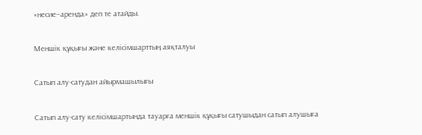«несие–аренда» деп те атайды.

Меншік құқығы және келісімшарттың аяқталуы

Сатып алу-сатудан айырмашылығы

Сатып алу-сату келісімшартында тауарға меншік құқығы сатушыдан сатып алушыға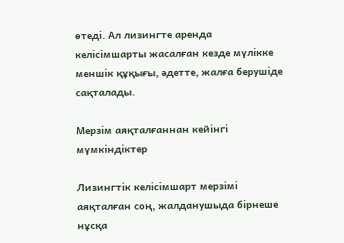өтеді. Ал лизингте аренда келісімшарты жасалған кезде мүлікке меншік құқығы, әдетте, жалға берушіде сақталады.

Мерзім аяқталғаннан кейінгі мүмкіндіктер

Лизингтік келісімшарт мерзімі аяқталған соң, жалданушыда бірнеше нұсқа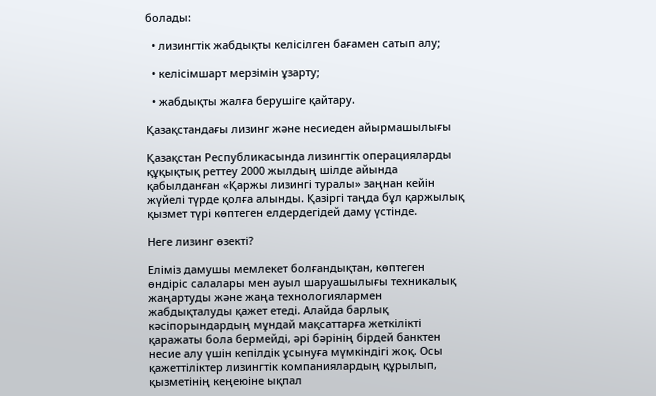болады:

  • лизингтік жабдықты келісілген бағамен сатып алу;

  • келісімшарт мерзімін ұзарту;

  • жабдықты жалға берушіге қайтару.

Қазақстандағы лизинг және несиеден айырмашылығы

Қазақстан Республикасында лизингтік операцияларды құқықтық реттеу 2000 жылдың шілде айында қабылданған «Қаржы лизингі туралы» заңнан кейін жүйелі түрде қолға алынды. Қазіргі таңда бұл қаржылық қызмет түрі көптеген елдердегідей даму үстінде.

Неге лизинг өзекті?

Еліміз дамушы мемлекет болғандықтан, көптеген өндіріс салалары мен ауыл шаруашылығы техникалық жаңартуды және жаңа технологиялармен жабдықталуды қажет етеді. Алайда барлық кәсіпорындардың мұндай мақсаттарға жеткілікті қаражаты бола бермейді, әрі бәрінің бірдей банктен несие алу үшін кепілдік ұсынуға мүмкіндігі жоқ. Осы қажеттіліктер лизингтік компаниялардың құрылып, қызметінің кеңеюіне ықпал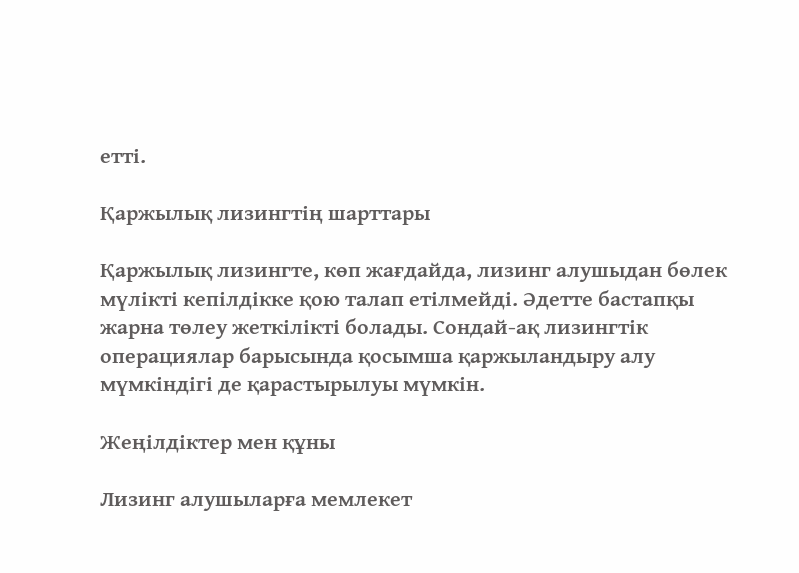етті.

Қаржылық лизингтің шарттары

Қаржылық лизингте, көп жағдайда, лизинг алушыдан бөлек мүлікті кепілдікке қою талап етілмейді. Әдетте бастапқы жарна төлеу жеткілікті болады. Сондай-ақ лизингтік операциялар барысында қосымша қаржыландыру алу мүмкіндігі де қарастырылуы мүмкін.

Жеңілдіктер мен құны

Лизинг алушыларға мемлекет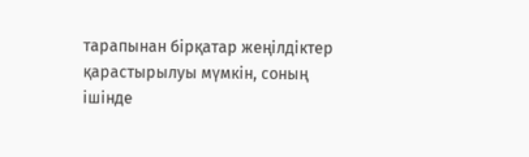тарапынан бірқатар жеңілдіктер қарастырылуы мүмкін, соның ішінде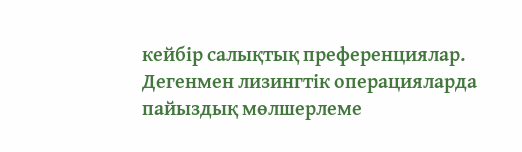кейбір салықтық преференциялар. Дегенмен лизингтік операцияларда пайыздық мөлшерлеме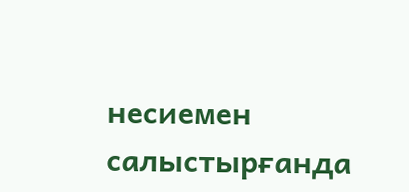несиемен салыстырғанда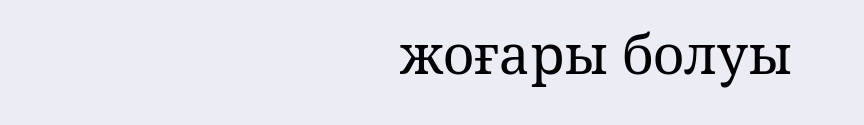жоғары болуы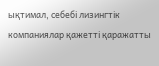ықтимал, себебі лизингтік компаниялар қажетті қаражатты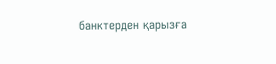банктерден қарызға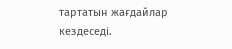тартатын жағдайлар кездеседі.